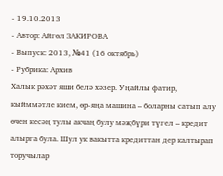- 19.10.2013
- Автор: Айгөл ЗАКИРОВА
- Выпуск: 2013, №41 (16 октябрь)
- Рубрика: Архив
Халык рәхәт яши белә хәзер. Уңайлы фатир, кыйммәтле кием, өр-яңа машина – боларны сатып алу өчен кесәң тулы акчаң булу мәҗбүри түгел – кредит алырга була. Шул ук вакытта кредиттан дер калтырап торучылар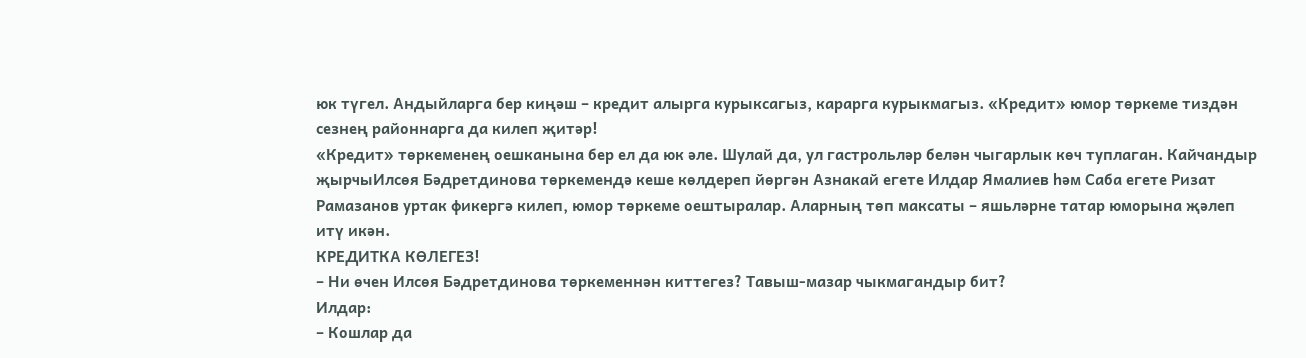юк түгел. Андыйларга бер киңәш – кредит алырга курыксагыз, карарга курыкмагыз. «Кредит» юмор төркеме тиздән сезнең районнарга да килеп җитәр!
«Кредит» төркеменең оешканына бер ел да юк әле. Шулай да, ул гастрольләр белән чыгарлык көч туплаган. Кайчандыр җырчыИлсөя Бәдретдинова төркемендә кеше көлдереп йөргән Азнакай егете Илдар Ямалиев һәм Саба егете Ризат Рамазанов уртак фикергә килеп, юмор төркеме оештыралар. Аларның төп максаты – яшьләрне татар юморына җәлеп итү икән.
КРЕДИТКА КӨЛЕГЕЗ!
– Ни өчен Илсөя Бәдретдинова төркеменнән киттегез? Тавыш-мазар чыкмагандыр бит?
Илдар:
– Кошлар да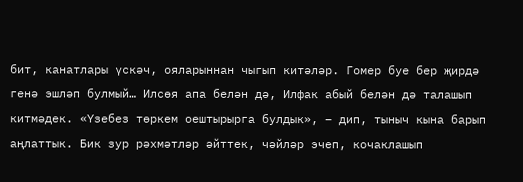бит, канатлары үскәч, ояларыннан чыгып китәләр. Гомер буе бер җирдә генә эшләп булмый… Илсөя апа белән дә, Илфак абый белән дә талашып китмәдек. «Үзебез төркем оештырырга булдык», – дип, тыныч кына барып аңлаттык. Бик зур рәхмәтләр әйттек, чәйләр эчеп, кочаклашып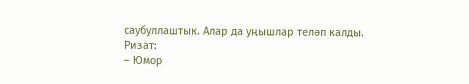саубуллаштык. Алар да уңышлар теләп калды.
Ризат:
– Юмор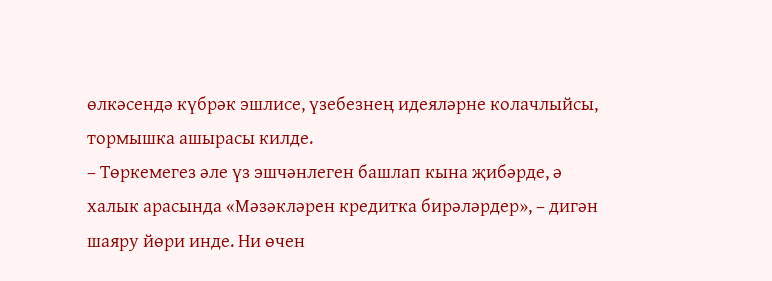өлкәсендә күбрәк эшлисе, үзебезнең идеяләрне колачлыйсы, тормышка ашырасы килде.
– Төркемегез әле үз эшчәнлеген башлап кына җибәрде, ә халык арасында «Мәзәкләрен кредитка бирәләрдер», – дигән шаяру йөри инде. Ни өчен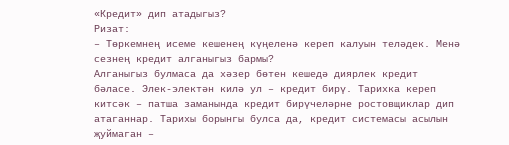«Кредит» дип атадыгыз?
Ризат:
– Төркемнең исеме кешенең күңеленә кереп калуын теләдек. Менә сезнең кредит алганыгыз бармы?
Алганыгыз булмаса да хәзер бөтен кешедә диярлек кредит бәласе. Элек-электән килә ул – кредит бирү. Тарихка кереп китсәк – патша заманында кредит бирүчеләрне ростовщиклар дип атаганнар. Тарихы борынгы булса да, кредит системасы асылын җуймаган –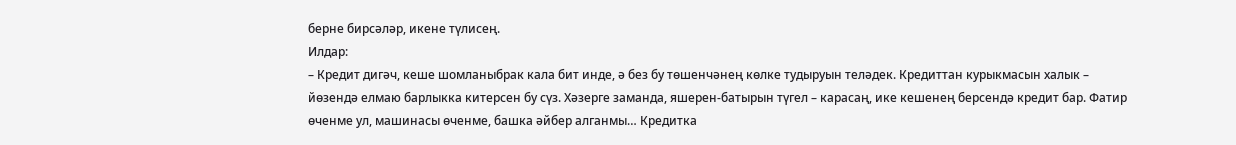берне бирсәләр, икене түлисең.
Илдар:
– Кредит дигәч, кеше шомланыбрак кала бит инде, ә без бу төшенчәнең көлке тудыруын теләдек. Кредиттан курыкмасын халык – йөзендә елмаю барлыкка китерсен бу сүз. Хәзерге заманда, яшерен-батырын түгел – карасаң, ике кешенең берсендә кредит бар. Фатир өченме ул, машинасы өченме, башка әйбер алганмы… Кредитка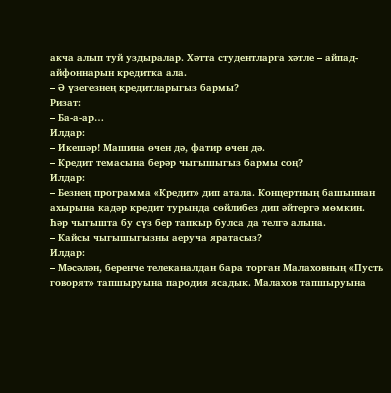акча алып туй уздыралар. Хәтта студентларга хәтле – айпад-айфоннарын кредитка ала.
– Ә үзегезнең кредитларыгыз бармы?
Ризат:
– Ба-а-ар…
Илдар:
– Икешәр! Машина өчен дә, фатир өчен дә.
– Кредит темасына берәр чыгышыгыз бармы соң?
Илдар:
– Безнең программа «Кредит» дип атала. Концертның башыннан ахырына кадәр кредит турында сөйлибез дип әйтергә мөмкин. Һәр чыгышта бу сүз бер тапкыр булса да телгә алына.
– Кайсы чыгышыгызны аеруча яратасыз?
Илдар:
– Мәсәлән, беренче телеканалдан бара торган Малаховның «Пусть говорят» тапшыруына пародия ясадык. Малахов тапшыруына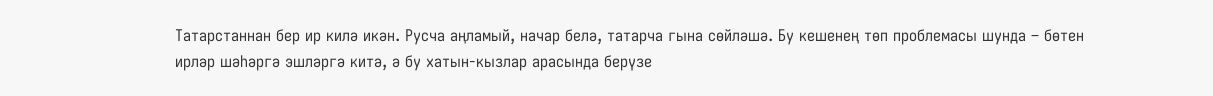Татарстаннан бер ир килә икән. Русча аңламый, начар белә, татарча гына сөйләшә. Бу кешенең төп проблемасы шунда – бөтен ирләр шәһәргә эшләргә китә, ә бу хатын-кызлар арасында берүзе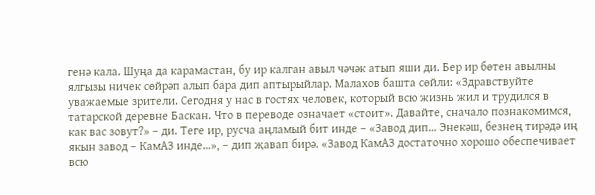генә кала. Шуңа да карамастан, бу ир калган авыл чәчәк атып яши ди. Бер ир бөтен авылны ялгызы ничек сөйрәп алып бара дип аптырыйлар. Малахов башта сөйли: «Здравствуйте уважаемые зрители. Сегодня у нас в гостях человек, который всю жизнь жил и трудился в татарской деревне Баскан. Что в переводе означает «стоит». Давайте, сначало познакомимся, как вас зовут?» – ди. Теге ир, русча аңламый бит инде – «Завод дип… Энекәш, безнең тирәдә иң якын завод – КамАЗ инде…», – дип җавап бирә. «Завод КамАЗ достаточно хорошо обеспечивает всю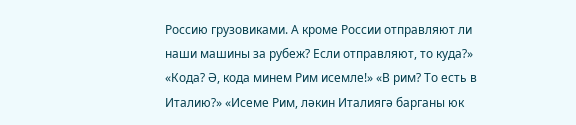Россию грузовиками. А кроме России отправляют ли наши машины за рубеж? Если отправляют, то куда?» «Кода? Ә, кода минем Рим исемле!» «В рим? То есть в Италию?» «Исеме Рим, ләкин Италиягә барганы юк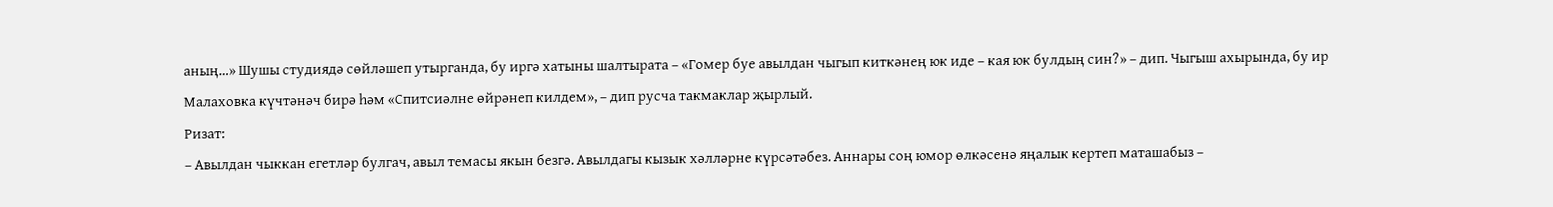аның…» Шушы студиядә сөйләшеп утырганда, бу иргә хатыны шалтырата – «Гомер буе авылдан чыгып киткәнең юк иде – кая юк булдың син?» – дип. Чыгыш ахырында, бу ир Малаховка күчтәнәч бирә һәм «Спитсиәлне өйрәнеп килдем», – дип русча такмаклар җырлый.
Ризат:
– Авылдан чыккан егетләр булгач, авыл темасы якын безгә. Авылдагы кызык хәлләрне күрсәтәбез. Аннары соң юмор өлкәсенә яңалык кертеп маташабыз –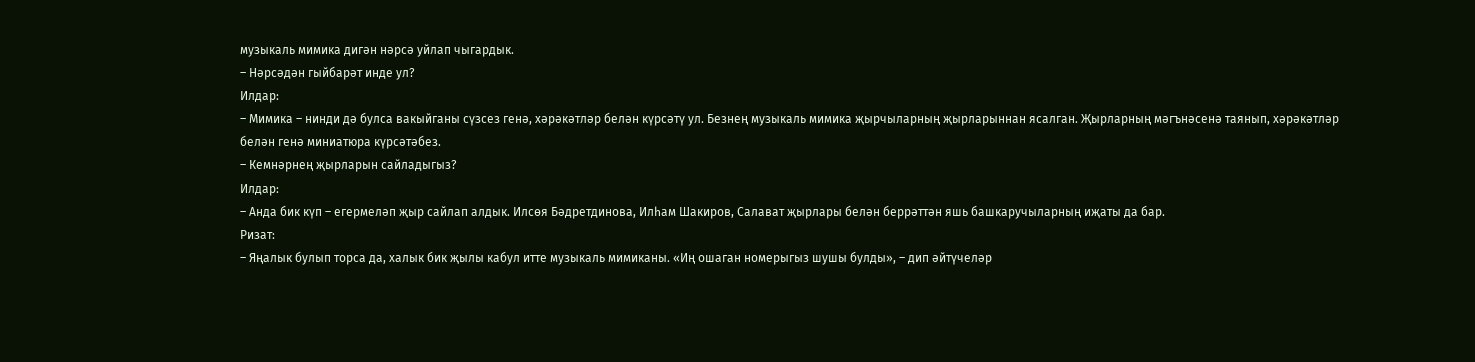музыкаль мимика дигән нәрсә уйлап чыгардык.
– Нәрсәдән гыйбарәт инде ул?
Илдар:
– Мимика – нинди дә булса вакыйганы сүзсез генә, хәрәкәтләр белән күрсәтү ул. Безнең музыкаль мимика җырчыларның җырларыннан ясалган. Җырларның мәгънәсенә таянып, хәрәкәтләр белән генә миниатюра күрсәтәбез.
– Кемнәрнең җырларын сайладыгыз?
Илдар:
– Анда бик күп – егермеләп җыр сайлап алдык. Илсөя Бәдретдинова, Илһам Шакиров, Салават җырлары белән беррәттән яшь башкаручыларның иҗаты да бар.
Ризат:
– Яңалык булып торса да, халык бик җылы кабул итте музыкаль мимиканы. «Иң ошаган номерыгыз шушы булды», – дип әйтүчеләр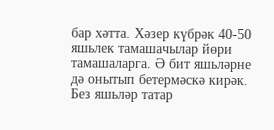бар хәтта. Хәзер күбрәк 40-50 яшьлек тамашачылар йөри тамашаларга. Ә бит яшьләрне дә онытып бетермәскә кирәк. Без яшьләр татар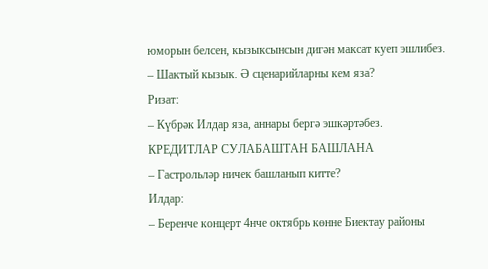юморын белсен, кызыксынсын дигән максат куеп эшлибез.
– Шактый кызык. Ә сценарийларны кем яза?
Ризат:
– Күбрәк Илдар яза, аннары бергә эшкәртәбез.
КРЕДИТЛАР СУЛАБАШТАН БАШЛАНА
– Гастрольләр ничек башланып китте?
Илдар:
– Беренче концерт 4нче октябрь көнне Биектау районы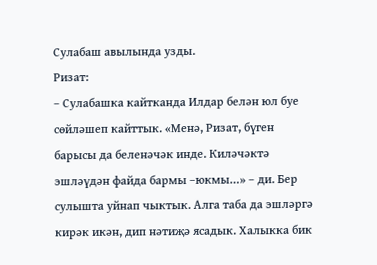Сулабаш авылында узды.
Ризат:
– Сулабашка кайтканда Илдар белән юл буе сөйләшеп кайттык. «Менә, Ризат, бүген барысы да беленәчәк инде. Киләчәктә эшләүдән файда бармы –юкмы…» – ди. Бер сулышта уйнап чыктык. Алга таба да эшләргә кирәк икән, дип нәтиҗә ясадык. Халыкка бик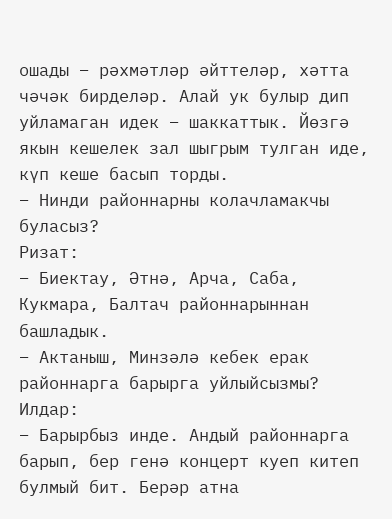ошады – рәхмәтләр әйттеләр, хәтта чәчәк бирделәр. Алай ук булыр дип уйламаган идек – шаккаттык. Йөзгә якын кешелек зал шыгрым тулган иде, күп кеше басып торды.
– Нинди районнарны колачламакчы буласыз?
Ризат:
– Биектау, Әтнә, Арча, Саба, Кукмара, Балтач районнарыннан башладык.
– Актаныш, Минзәлә кебек ерак районнарга барырга уйлыйсызмы?
Илдар:
– Барырбыз инде. Андый районнарга барып, бер генә концерт куеп китеп булмый бит. Берәр атна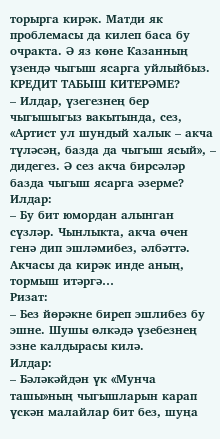торырга кирәк. Матди як проблемасы да килеп баса бу очракта. Ә яз көне Казанның үзендә чыгыш ясарга уйлыйбыз.
КРЕДИТ ТАБЫШ КИТЕРӘМЕ?
– Илдар, үзегезнең бер чыгышыгыз вакытында, сез, «Артист ул шундый халык – акча түләсәң, базда да чыгыш ясый», – дидегез. Ә сез акча бирсәләр базда чыгыш ясарга әзерме?
Илдар:
– Бу бит юмордан алынган сүзләр. Чынлыкта, акча өчен генә дип эшләмибез, әлбәттә. Акчасы да кирәк инде аның, тормыш итәргә…
Ризат:
– Без йөрәкне биреп эшлибез бу эшне. Шушы өлкәдә үзебезнең эзне калдырасы килә.
Илдар:
– Бәләкәйдән үк «Мунча ташы»ның чыгышларын карап үскән малайлар бит без, шуңа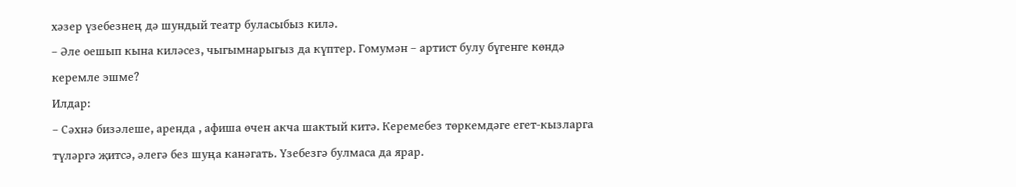хәзер үзебезнең дә шундый театр буласыбыз килә.
– Әле оешып кына киләсез, чыгымнарыгыз да күптер. Гомумән – артист булу бүгенге көндә керемле эшме?
Илдар:
– Сәхнә бизәлеше, аренда , афиша өчен акча шактый китә. Керемебез төркемдәге егет-кызларга түләргә җитсә, әлегә без шуңа канәгать. Үзебезгә булмаса да ярар.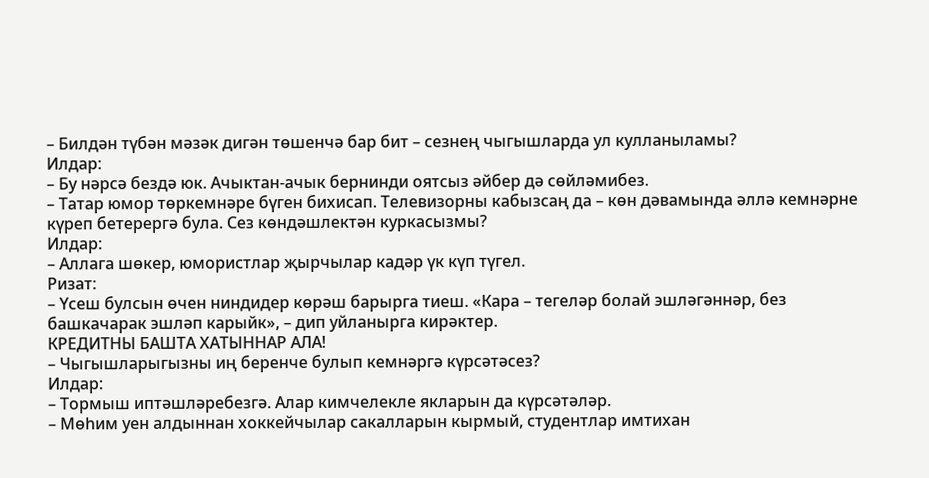– Билдән түбән мәзәк дигән төшенчә бар бит – сезнең чыгышларда ул кулланыламы?
Илдар:
– Бу нәрсә бездә юк. Ачыктан-ачык бернинди оятсыз әйбер дә сөйләмибез.
– Татар юмор төркемнәре бүген бихисап. Телевизорны кабызсаң да – көн дәвамында әллә кемнәрне күреп бетерергә була. Сез көндәшлектән куркасызмы?
Илдар:
– Аллага шөкер, юмористлар җырчылар кадәр үк күп түгел.
Ризат:
– Үсеш булсын өчен ниндидер көрәш барырга тиеш. «Кара – тегеләр болай эшләгәннәр, без башкачарак эшләп карыйк», – дип уйланырга кирәктер.
КРЕДИТНЫ БАШТА ХАТЫННАР АЛА!
– Чыгышларыгызны иң беренче булып кемнәргә күрсәтәсез?
Илдар:
– Тормыш иптәшләребезгә. Алар кимчелекле якларын да күрсәтәләр.
– Мөһим уен алдыннан хоккейчылар сакалларын кырмый, студентлар имтихан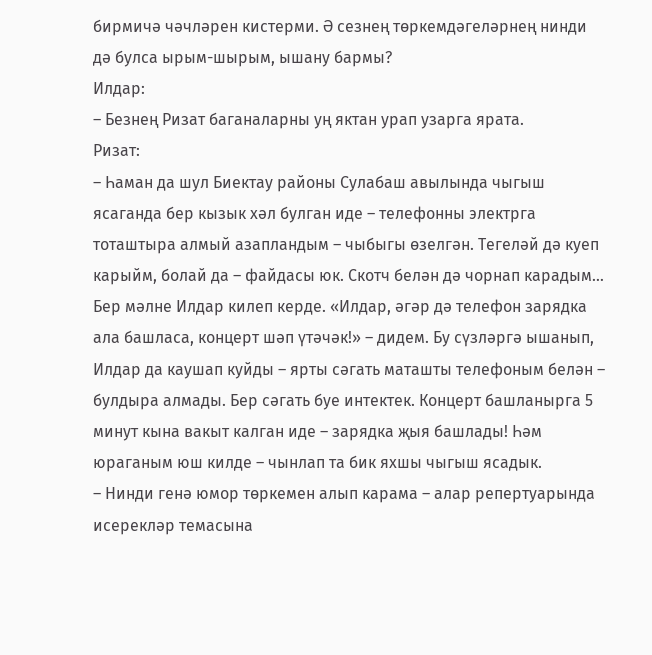бирмичә чәчләрен кистерми. Ә сезнең төркемдәгеләрнең нинди дә булса ырым-шырым, ышану бармы?
Илдар:
– Безнең Ризат баганаларны уң яктан урап узарга ярата.
Ризат:
– Һаман да шул Биектау районы Сулабаш авылында чыгыш ясаганда бер кызык хәл булган иде – телефонны электрга тоташтыра алмый азапландым – чыбыгы өзелгән. Тегеләй дә куеп карыйм, болай да – файдасы юк. Скотч белән дә чорнап карадым… Бер мәлне Илдар килеп керде. «Илдар, әгәр дә телефон зарядка ала башласа, концерт шәп үтәчәк!» – дидем. Бу сүзләргә ышанып, Илдар да каушап куйды – ярты сәгать маташты телефоным белән – булдыра алмады. Бер сәгать буе интектек. Концерт башланырга 5 минут кына вакыт калган иде – зарядка җыя башлады! Һәм юраганым юш килде – чынлап та бик яхшы чыгыш ясадык.
– Нинди генә юмор төркемен алып карама – алар репертуарында исерекләр темасына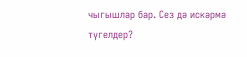чыгышлар бар. Сез дә искәрмә түгелдер?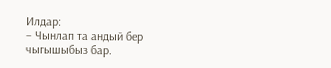Илдар:
– Чынлап та андый бер чыгышыбыз бар.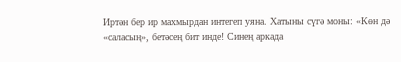Иртән бер ир махмырдан интегеп уяна. Хатыны сүгә моны: «Көн дә «саласың», бетәсең бит инде! Синең аркада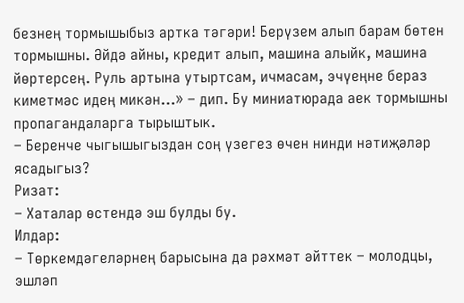безнең тормышыбыз артка тәгәри! Берүзем алып барам бөтен тормышны. Әйдә айны, кредит алып, машина алыйк, машина йөртерсең. Руль артына утыртсам, ичмасам, эчүеңне бераз киметмәс идең микән…» – дип. Бу миниатюрада аек тормышны пропагандаларга тырыштык.
– Беренче чыгышыгыздан соң үзегез өчен нинди нәтиҗәләр ясадыгыз?
Ризат:
– Хаталар өстендә эш булды бу.
Илдар:
– Төркемдәгеләрнең барысына да рәхмәт әйттек – молодцы, эшләп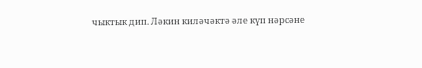чыктык дип. Ләкин киләчәктә әле күп нәрсәне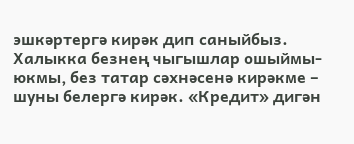эшкәртергә кирәк дип саныйбыз. Халыкка безнең чыгышлар ошыймы-юкмы, без татар сәхнәсенә кирәкме – шуны белергә кирәк. «Кредит» дигән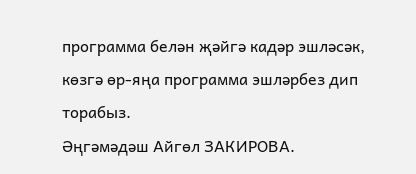программа белән җәйгә кадәр эшләсәк, көзгә өр-яңа программа эшләрбез дип торабыз.
Әңгәмәдәш Айгөл ЗАКИРОВА.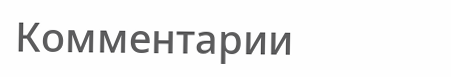Комментарии